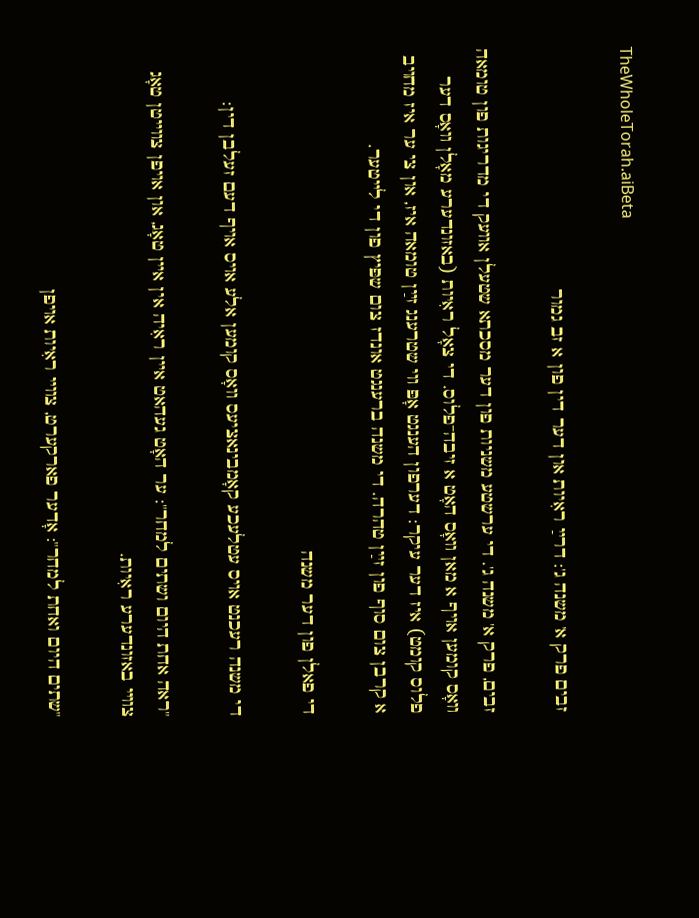TheWholeTorah.aiBeta

זבים פרק א' משנה ג': דרײַ ראִיות און דער דין פון א זב גמור

זבים, פרק א' משנה ג'. די ערשטע משניות פון דער מסכתא שטעלן אװעק די מדריגות פון טומאה װאָס קומען אױף א מאן װאָס האָט א זיבה־פלוס. די צאָל ראִיות (באזונדערע מאָלן װאָס דער פלוס קומט) איז דער עיקר: דערפון הענגט אָפּ װי שטרענג זײַן טומאה איז, און צי ער איז מחױב א קרבן צום סוף פון זײַן טהרה. די משנה ברענגט אונדז צום שפּיץ פון די לײטער.

די פאלן פון דער משנה

די משנה רעכנט אױס עטלעכע קאָמבינאציעס װאָס קומען אלע אױס אױף דעם זעלבן דין:

"ראה אחת היום ושתים למחר": ער האָט געהאט אײן ראִיה אין אײן טאָג, און אױפן צװײטן טאָג צװײ באזונדערע ראִיות.

"שתים היום ואחת למחר": אָדער פארקערט, צװײ ראִיות אױפן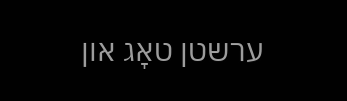ערשטן טאָג און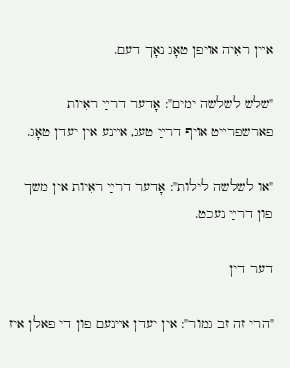אײן ראִיה אױפן טאָג נאָך דעם.

"שלש לשלשה ימים": אָדער דרײַ ראִיות פארשפרײט אױף דרײַ טעג, אײנע אין יעדן טאָג.

"או לשלשה לילות": אָדער דרײַ ראִיות אין משך פון דרײַ נעכט.

דער דין

"הרי זה זב גמור": אין יעדן אײנעם פון די פאלן איז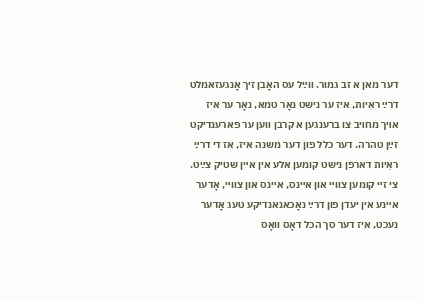דער מאן א זב גמור. װײַל עס האָבן זיך אָנגעזאמלט דרײַ ראִיות, איז ער נישט נאָר טמא, נאָר ער איז אױך מחױב צו ברענגען א קרבן װען ער פארענדיקט זײַן טהרה. דער כלל פון דער משנה איז, אז די דרײַ ראִיות דארפן נישט קומען אלע אין אײן שטיק צײַט. צי זײ קומען צװײ און אײנס, אײנס און צװײ, אָדער אײנע אין יעדן פון דרײַ נאָכאנאנדיקע טעג אָדער נעכט, איז דער סך הכל דאָס װאָס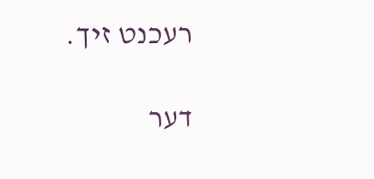רעכנט זיך.

דער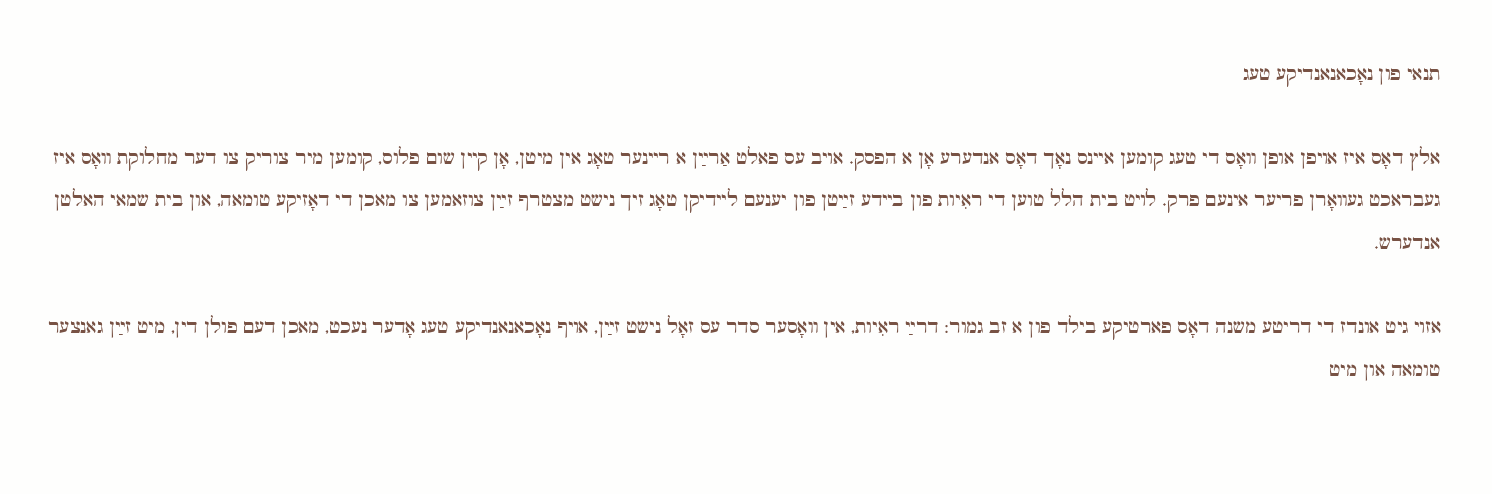תנאי פון נאָכאנאנדיקע טעג

אלץ דאָס איז אױפן אופן װאָס די טעג קומען אײנס נאָך דאָס אנדערע אָן א הפסק. אױב עס פאלט אַרײַן א רײנער טאָג אין מיטן, אָן קײן שום פלוס, קומען מיר צוריק צו דער מחלוקת װאָס איז געבראכט געװאָרן פריער אינעם פרק. לױט בית הלל טוען די ראִיות פון בײדע זײַטן פון יענעם לײדיקן טאָג זיך נישט מצטרף זײַן צוזאמען צו מאכן די דאָזיקע טומאה, און בית שמאי האלטן אנדערש.

אזױ גיט אונדז די דריטע משנה דאָס פארטיקע בילד פון א זב גמור: דרײַ ראִיות, אין װאָסער סדר עס זאָל נישט זײַן, אױף נאָכאנאנדיקע טעג אָדער נעכט, מאכן דעם פולן דין, מיט זײַן גאנצער טומאה און מיט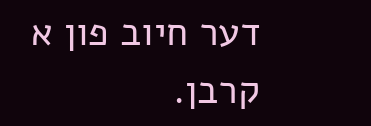דער חיוב פון א קרבן.